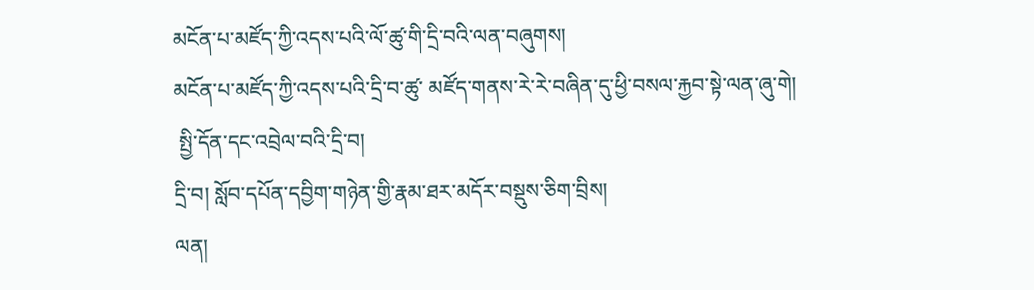མངོན་པ་མཛོད་ཀྱི་འདས་པའི་ལོ་ཚུ་གི་དྲི་བའི་ལན་བཞུགས།
མངོན་པ་མཛོད་ཀྱི་འདས་པའི་དྲི་བ་ཚུ་ མཛོད་གནས་རེ་རེ་བཞིན་དུ་ཕྱི་བསལ་རྐྱབ་སྟེ་ལན་ཞུ་གེ།
 སྤྱི་དོན་དང་འབྲེལ་བའི་དྲི་བ།
དྲི་བ། སློབ་དཔོན་དབྱིག་གཉེན་གྱི་རྣམ་ཐར་མདོར་བསྡུས་ཅིག་བྲིས།
ལན།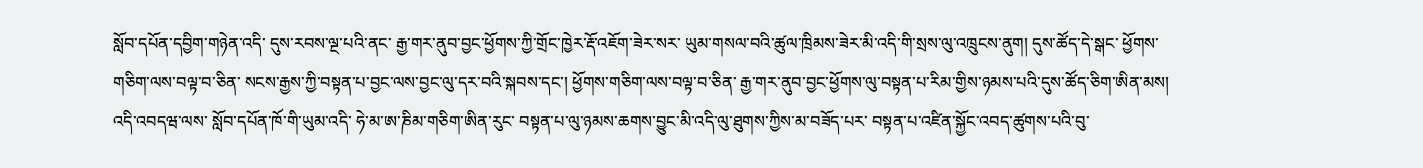སློབ་དཔོན་དབྱིག་གཉེན་འདི་ དུས་རབས་ལྔ་པའི་ནང་ རྒྱ་གར་ནུབ་བྱང་ཕྱོགས་ཀྱི་གྲོང་ཁྱེར་རྡོ་འཇོག་ཟེར་སར་ ཡུམ་གསལ་བའི་ཚུལ་ཁྲིམས་ཟེར་མི་འདི་གི་སྲས་ལུ་འཁྲུངས་ནུག། དུས་ཚོད་དེ་སྒང་ ཕྱོགས་གཅིག་ལས་བལྟ་བ་ཅིན་ སངས་རྒྱས་ཀྱི་བསྟན་པ་བྱང་ལས་བྱང་ལུ་དར་བའི་སྐབས་དང་། ཕྱོགས་གཅིག་ལས་བལྟ་བ་ཅིན་ རྒྱ་གར་ནུབ་བྱང་ཕྱོགས་ལུ་བསྟན་པ་རིམ་གྱིས་ཉམས་པའི་དུས་ཚོད་ཅིག་ཨིན་མས། འདི་འབདཝ་ལས་ སློབ་དཔོན་ཁོ་གི་ཡུམ་འདི་ ཧེ་མ་ཨ་ཎིམ་གཅིག་ཨིན་རུང་ བསྟན་པ་ལུ་ཉམས་ཆགས་བྱུང་མི་འདི་ལུ་ཐུགས་ཀྱིས་མ་བཟོད་པར་ བསྟན་པ་འཛིན་སྐྱོང་འབད་ཚུགས་པའི་བུ་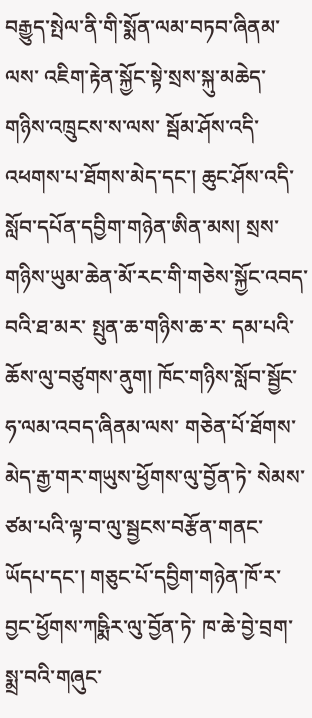བརྒྱུད་སྤེལ་ནི་གི་སྨོན་ལམ་བཏབ་ཞིནམ་ལས་ འཇིག་རྟེན་སྐྱོང་སྟེ་སྲས་སྐུ་མཆེད་གཉིས་འཁྲུངས་ས་ལས་ སྦོམ་ཤོས་འདི་ འཕགས་པ་ཐོགས་མེད་དང་། ཆུང་ཤོས་འདི་སློབ་དཔོན་དབྱིག་གཉེན་ཨིན་མས། སྲས་གཉིས་ཡུམ་ཆེན་མོ་རང་གི་གཅེས་སྐྱོང་འབད་བའི་ཐ་མར་ སྤུན་ཆ་གཉིས་ཆ་ར་ དམ་པའི་ཆོས་ལུ་བཙུགས་ནུག། ཁོང་གཉིས་སློབ་སྦྱོང་ཧ་ལམ་འབད་ཞིནམ་ལས་ གཅེན་པོ་ཐོགས་མེད་རྒྱ་གར་གཡུས་ཕྱོགས་ལུ་བྱོན་ཏེ་ སེམས་ཙམ་པའི་ལྟ་བ་ལུ་སྦྱངས་བརྩོན་གནང་ཡོདཔ་དང་། གཅུང་པོ་དབྱིག་གཉེན་ཁོ་ར་ བྱང་ཕྱོགས་ཀཥྨིར་ལུ་བྱོན་ཏེ་ ཁ་ཆེ་བྱེ་བྲག་སྨྲ་བའི་གཞུང་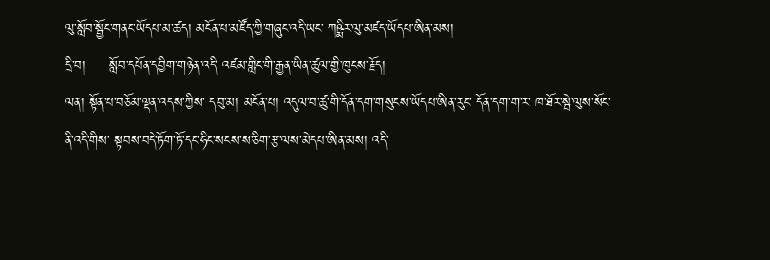ལུ་སློབ་སྦྱོང་གནང་ཡོདཔ་མ་ཚད། མངོན་པ་མཛོད་ཀྱི་གཞུང་འདི་ཡང་ ཀཥྨིར་ལུ་མཛད་ཡོདཔ་ཨིན་མས།
དྲི་བ།     སློབ་དཔོན་དབྱིག་གཉེན་འདི་ འཛམ་གླིང་གི་རྒྱན་ཡིན་ཚུལ་གྱི་ཁུངས་རྗོད།
ལན། སྟོན་པ་བཅོམ་ལྡན་འདས་ཀྱིས་ དབུ་མ། མངོན་པ། འདུལ་བ་ཚུ་གི་དོན་དག་གསུངས་ཡོདཔ་ཨིན་རུང་ དོན་དག་ག་ར་ ཁ་ཐོར་སྦེ་ལུས་སོང་ནི་འདི་གིས་ སྟབས་བདེ་ཏོག་ཏོ་དང་ཧིང་སངས་ས་ཅིག་རྩ་ལས་མེདཔ་ཨིན་མས། འདི་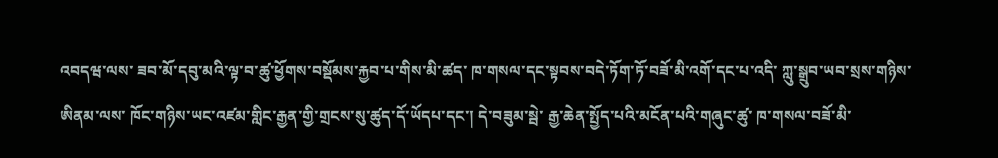འབདཝ་ལས་ ཟབ་མོ་དབུ་མའི་ལྟ་བ་ཚུ་ཕྱོགས་བསྡོམས་རྐྱབ་པ་གིས་མི་ཚད་ ཁ་གསལ་དང་སྟབས་བདེ་ཏོག་ཏོ་བཟོ་མི་འགོ་དང་པ་འདི་ ཀླུ་སྒྲུབ་ཡབ་སྲས་གཉིས་ཨིནམ་ལས་ ཁོང་གཉིས་ཡང་འཛམ་གླིང་རྒྱན་གྱི་གྲངས་སུ་ཚུད་དོ་ཡོདཔ་དང་། དེ་བཟུམ་སྦེ་ རྒྱ་ཆེན་སྤྱོད་པའི་མངོན་པའི་གཞུང་ཚུ་ ཁ་གསལ་བཟོ་མི་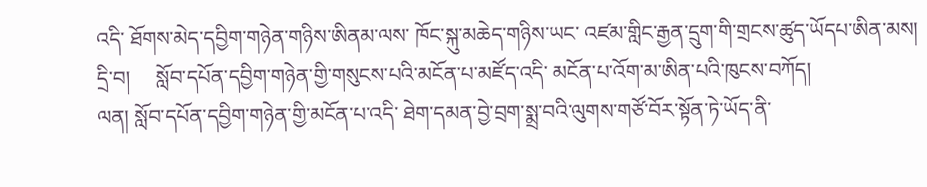འདི་ ཐོགས་མེད་དབྱིག་གཉེན་གཉིས་ཨིནམ་ལས་ ཁོང་སྐུ་མཆེད་གཉིས་ཡང་ འཛམ་གླིང་རྒྱན་དྲུག་གི་གྲངས་ཚུད་ཡོདཔ་ཨིན་མས།
དྲི་བ།     སློབ་དཔོན་དབྱིག་གཉེན་གྱི་གསུངས་པའི་མངོན་པ་མཛོད་འདི་ མངོན་པ་འོག་མ་ཨིན་པའི་ཁུངས་བཀོད།
ལན། སློབ་དཔོན་དབྱིག་གཉེན་གྱི་མངོན་པ་འདི་ ཐེག་དམན་བྱེ་བྲག་སྨྲ་བའི་ལུགས་གཙོ་བོར་སྟོན་ཏེ་ཡོད་ནི་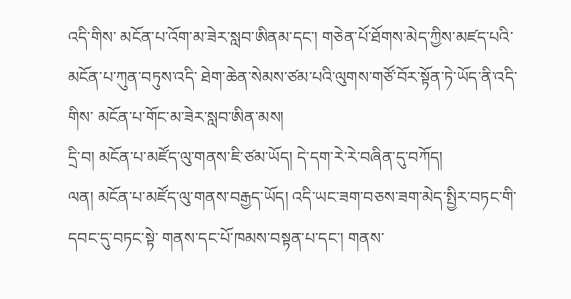འདི་གིས་ མངོན་པ་འོག་མ་ཟེར་སླབ་ཨིནམ་དང་། གཅེན་པོ་ཐོགས་མེད་ཀྱིས་མཛད་པའི་ མངོན་པ་ཀུན་བཏུས་འདི་ ཐེག་ཆེན་སེམས་ཙམ་པའི་ལུགས་གཙོ་བོར་སྟོན་ཏེ་ཡོད་ནི་འདི་གིས་ མངོན་པ་གོང་མ་ཟེར་སླབ་ཨིན་མས།
དྲི་བ། མངོན་པ་མཛོད་ལུ་གནས་ཇི་ཙམ་ཡོད། དེ་དག་རེ་རེ་བཞིན་དུ་བཀོད།
ལན། མངོན་པ་མཛོད་ལུ་གནས་བརྒྱད་ཡོད། འདི་ཡང་ཟག་བཅས་ཟག་མེད་སྤྱིར་བཏང་གི་དབང་དུ་བཏང་སྟེ་ གནས་དང་པོ་ཁམས་བསྟན་པ་དང་། གནས་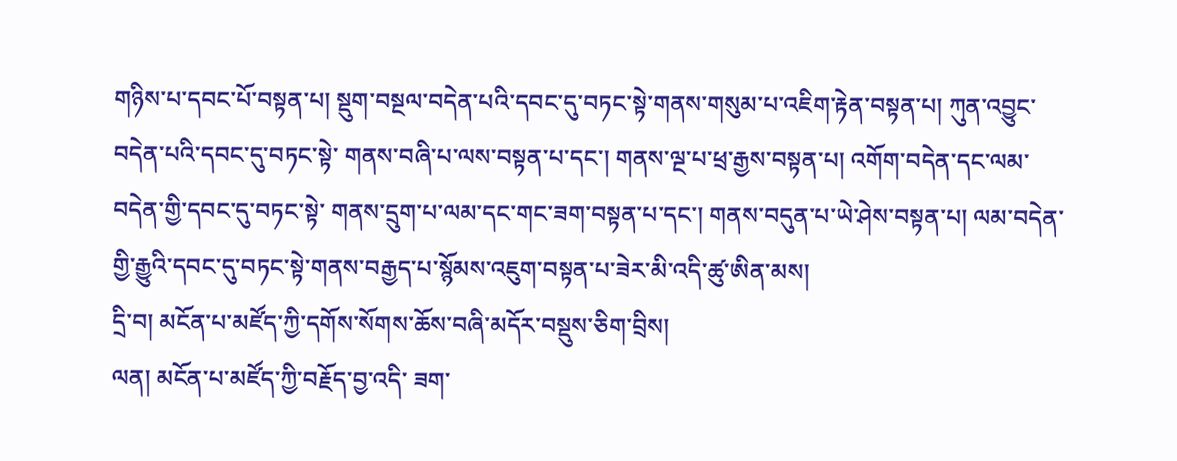གཉིས་པ་དབང་པོ་བསྟན་པ། སྡུག་བསྔལ་བདེན་པའི་དབང་དུ་བཏང་སྟེ་གནས་གསུམ་པ་འཇིག་རྟེན་བསྟན་པ། ཀུན་འབྱུང་བདེན་པའི་དབང་དུ་བཏང་སྟེ་ གནས་བཞི་པ་ལས་བསྟན་པ་དང་། གནས་ལྔ་པ་ཕྲ་རྒྱས་བསྟན་པ། འགོག་བདེན་དང་ལམ་བདེན་གྱི་དབང་དུ་བཏང་སྟེ་ གནས་དྲུག་པ་ལམ་དང་གང་ཟག་བསྟན་པ་དང་། གནས་བདུན་པ་ཡེ་ཤེས་བསྟན་པ། ལམ་བདེན་གྱི་རྒྱུའི་དབང་དུ་བཏང་སྟེ་གནས་བརྒྱད་པ་སྙོམས་འཇུག་བསྟན་པ་ཟེར་མི་འདི་ཚུ་ཨིན་མས།
དྲི་བ། མངོན་པ་མཛོད་ཀྱི་དགོས་སོགས་ཆོས་བཞི་མདོར་བསྡུས་ཅིག་བྲིས།
ལན། མངོན་པ་མཛོད་ཀྱི་བརྗོད་བྱ་འདི་ ཟག་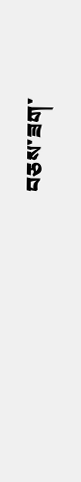བཅས་ཟག་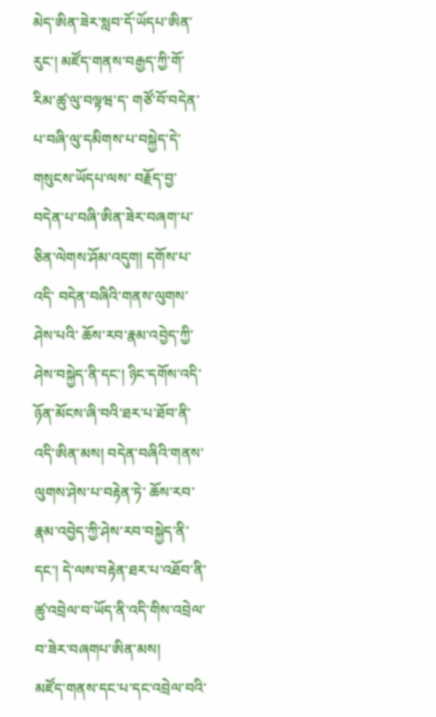མེད་ཨིན་ཟེར་སླབ་དོ་ཡོདཔ་ཨིན་རུང་། མཛོད་གནས་བརྒྱད་ཀྱི་གོ་རིམ་ཚུ་ལུ་བལྟཝ་ད་ གཙོ་བོ་བདེན་པ་བཞི་ལུ་དམིགས་པ་བསྐྱེད་དེ་གསུངས་ཡོདཔ་ལས་ བརྗོད་བྱ་བདེན་པ་བཞི་ཨིན་ཟེར་བཞག་པ་ཅིན་ལེགས་ཤོམ་འདུག། དགོས་པ་འདི་ བདེན་བཞིའི་གནས་ལུགས་ཤེས་པའི་ ཆོས་རབ་རྣམ་འབྱེད་ཀྱི་ཤེས་བསྐྱེད་ནི་དང་། ཉིང་དགོས་འདི་ ཉོན་མོངས་ཞི་བའི་ཐར་པ་ཐོབ་ནི་འདི་ཨིན་མས། བདེན་བཞིའི་གནས་ལུགས་ཤེས་པ་བརྟེན་ཏེ་ ཆོས་རབ་རྣམ་འབྱེད་ཀྱི་ཤེས་རབ་བསྐྱེད་ནི་དང་། དེ་ལས་བརྟེན་ཐར་པ་འཐོབ་ནི་ཚུ་འབྲེལ་བ་ཡོད་ནི་འདི་གིས་འབྲེལ་བ་ཟེར་བཞགཔ་ཨིན་མས།
མཛོད་གནས་དང་པ་དང་འབྲེལ་བའི་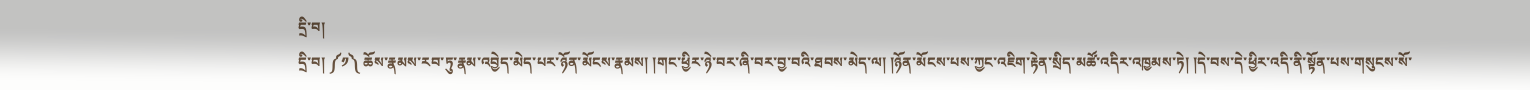དྲི་བ།
དྲི་བ། ༼༡༽ ཆོས་རྣམས་རབ་ཏུ་རྣམ་འབྱེད་མེད་པར་ཉོན་མོངས་རྣམས། །གང་ཕྱིར་ཉེ་བར་ཞི་བར་བྱ་བའི་ཐབས་མེད་ལ། །ཉོན་མོངས་པས་ཀྱང་འཇིག་རྟེན་སྲིད་མཚོ་འདིར་འཁྱམས་ཏེ། །དེ་བས་དེ་ཕྱིར་འདི་ནི་སྟོན་པས་གསུངས་སོ་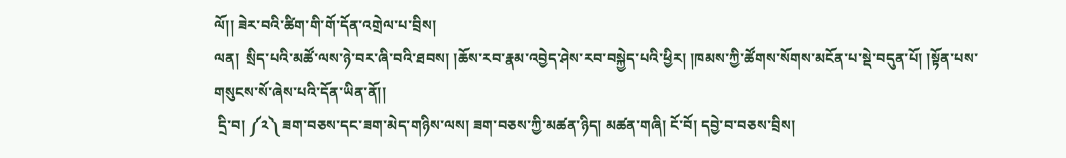ལོ།། ཟེར་བའི་ཚིག་གི་གོ་དོན་འགྲེལ་པ་བྲིས།
ལན།  སྲིད་པའི་མཚོ་ལས་ཉེ་བར་ཞི་བའི་ཐབས། །ཆོས་རབ་རྣམ་འབྱེད་ཤེས་རབ་བསྐྱེད་པའི་ཕྱིར། །ཁམས་ཀྱི་ཚོགས་སོགས་མངོན་པ་སྡེ་བདུན་པོ། །སྟོན་པས་གསུངས་སོ་ཞེས་པའི་དོན་ཡིན་ནོ།།
 དྲི་བ། ༼༢༽ ཟག་བཅས་དང་ཟག་མེད་གཉིས་ལས། ཟག་བཅས་ཀྱི་མཚན་ཉིད། མཚན་གཞི། ངོ་བོ། དབྱེ་བ་བཅས་བྲིས།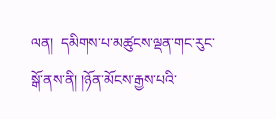ལན།  དམིགས་པ་མཚུངས་ལྡན་གང་རུང་སྒོ་ནས་ནི། །ཉོན་མོངས་རྒྱས་པའི་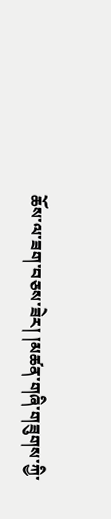ཆོས་ལ་ཟག་བཅས་ཟེར། །མཚན་གཞི་གཟུགས་ཀྱི་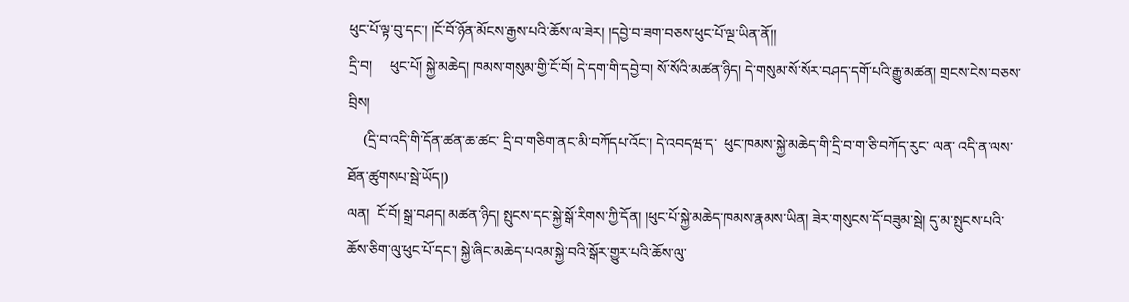ཕུང་པོ་ལྟ་བུ་དང་། །ངོ་བོ་ཉོན་མོངས་རྒྱས་པའི་ཆོས་ལ་ཟེར། །དབྱེ་བ་ཟག་བཅས་ཕུང་པོ་ལྔ་ཡིན་ནོ།།
དྲི་བ།     ཕུང་པོ། སྐྱེ་མཆེད། ཁམས་གསུམ་གྱི་ངོ་བོ། དེ་དག་གི་དབྱེ་བ། སོ་སོའི་མཚན་ཉིད། དེ་གསུམ་སོ་སོར་བཤད་དགོ་པའི་རྒྱུ་མཚན། གྲངས་ངེས་བཅས་བྲིས།
    (དྲི་བ་འདི་གི་དོན་ཚན་ཆ་ཚང་ དྲི་བ་གཅིག་ནང་མི་བཀོདཔ་འོང་། དེ་འབདཝ་ད་  ཕུང་ཁམས་སྐྱེ་མཆེད་གི་དྲི་བ་ག་ཅི་བཀོད་རུང་ ལན་ འདི་ན་ལས་ཐོན་ཚུགསཔ་སྦེ་ཡོད།)
ལན།  ངོ་བོ། སྒྲ་བཤད། མཚན་ཉིད། སྤུངས་དང་སྐྱེ་སྒོ་རིགས་ཀྱི་དོན། །ཕུང་པོ་སྐྱེ་མཆེད་ཁམས་རྣམས་ཡིན། ཟེར་གསུངས་དོ་བཟུམ་སྦེ། དུ་མ་སྤུངས་པའི་ཆོས་ཅིག་ལུ་ཕུང་པོ་དང་། སྐྱེ་ཞིང་མཆེད་པའམ་སྐྱེ་བའི་སྒོར་གྱུར་པའི་ཆོས་ལུ་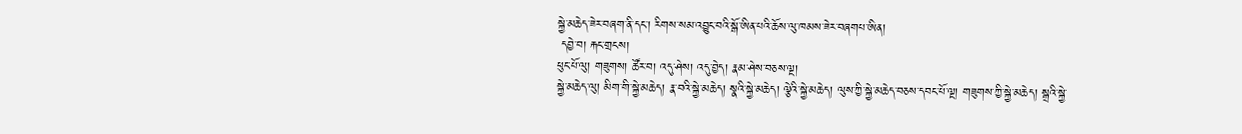སྐྱེ་མཆེད་ཟེར་བཞག་ནི་དང་། རིགས་སམ་འབྱུང་བའི་སྒོ་ཨིན་པའི་ཆོས་ལུ་ཁམས་ཟེར་བཞགཔ་ཨིན།
 དབྱེ་བ། རྐང་གྲངས།
ཕུང་པོ་ལུ། གཟུགས། ཚོར་བ། འདུ་ཤེས། འདུ་བྱེད། རྣམ་ཤེས་བཅས་ལྔ།
སྐྱེ་མཆེད་ལུ། མིག་གི་སྐྱེ་མཆེད། རྣ་བའི་སྐྱེ་མཆེད། སྣའི་སྐྱེ་མཆེད། ལྕེའི་སྐྱེ་མཆེད། ལུས་ཀྱི་སྐྱེ་མཆེད་བཅས་དབང་པོ་ལྔ། གཟུགས་ཀྱི་སྐྱེ་མཆེད། སྒྲའི་སྐྱེ་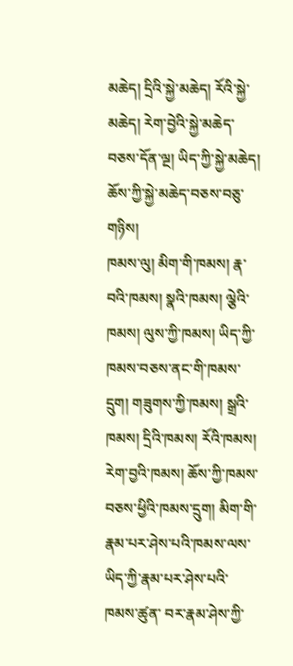མཆེད། དྲིའི་སྐྱེ་མཆེད། རོའི་སྐྱེ་མཆེད། རེག་བྱེའི་སྐྱེ་མཆེད་བཅས་དོན་ལྔ། ཡིད་ཀྱི་སྐྱེ་མཆེད། ཆོས་ཀྱི་སྐྱེ་མཆེད་བཅས་བཅུ་གཉིས།
ཁམས་ལུ། མིག་གི་ཁམས། རྣ་བའི་ཁམས། སྣའི་ཁམས། ལྕེའི་ཁམས། ལུས་ཀྱི་ཁམས། ཡིད་ཀྱི་ཁམས་བཅས་ནང་གི་ཁམས་དྲུག། གཟུགས་ཀྱི་ཁམས། སྒྲའི་ཁམས། དྲིའི་ཁམས། རོའི་ཁམས། རེག་བྱའི་ཁམས། ཆོས་ཀྱི་ཁམས་བཅས་ཕྱིའི་ཁམས་དྲུག། མིག་གི་རྣམ་པར་ཤེས་པའི་ཁམས་ལས་ ཡིད་ཀྱི་རྣམ་པར་ཤེས་པའི་ཁམས་ཚུན་ བར་རྣམ་ཤེས་ཀྱི་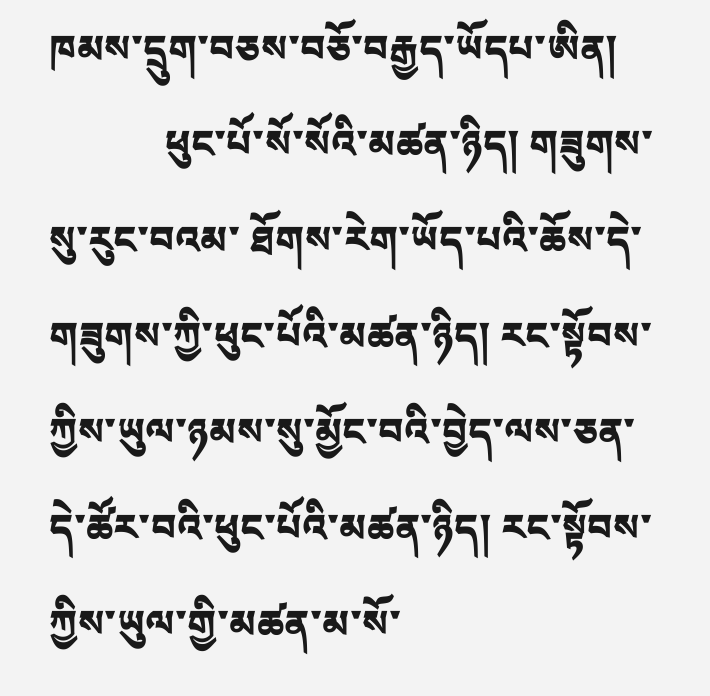ཁམས་དྲུག་བཅས་བཅོ་བརྒྱད་ཡོདཔ་ཨིན།
            ཕུང་པོ་སོ་སོའི་མཚན་ཉིད། གཟུགས་སུ་རུང་བའམ་ ཐོགས་རེག་ཡོད་པའི་ཆོས་དེ་གཟུགས་ཀྱི་ཕུང་པོའི་མཚན་ཉིད། རང་སྟོབས་ཀྱིས་ཡུལ་ཉམས་སུ་མྱོང་བའི་བྱེད་ལས་ཅན་དེ་ཚོར་བའི་ཕུང་པོའི་མཚན་ཉིད། རང་སྟོབས་ཀྱིས་ཡུལ་གྱི་མཚན་མ་སོ་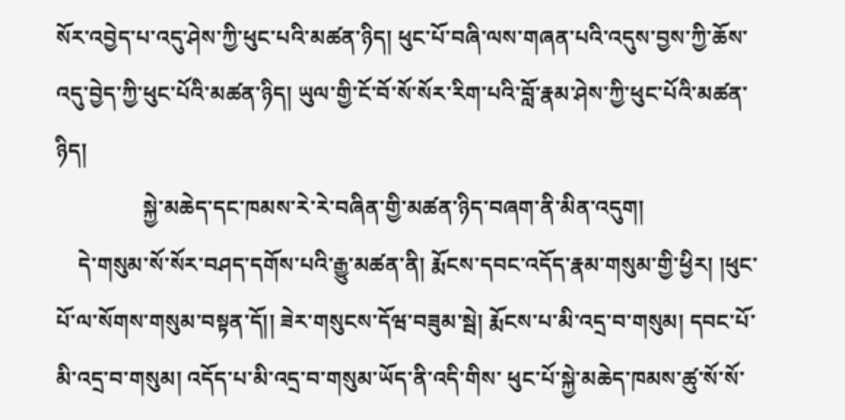སོར་འབྱེད་པ་འདུ་ཤེས་ཀྱི་ཕུང་པའི་མཚན་ཉིད། ཕུང་པོ་བཞི་ལས་གཞན་པའི་འདུས་བྱས་ཀྱི་ཆོས་འདུ་བྱེད་ཀྱི་ཕུང་པོའི་མཚན་ཉིད། ཡུལ་གྱི་ངོ་བོ་སོ་སོར་རིག་པའི་བློ་རྣམ་ཤེས་ཀྱི་ཕུང་པོའི་མཚན་ཉིད།
                སྐྱེ་མཆེད་དང་ཁམས་རེ་རེ་བཞིན་གྱི་མཚན་ཉིད་བཞག་ནི་མིན་འདུག།
    དེ་གསུམ་སོ་སོར་བཤད་དགོས་པའི་རྒྱུ་མཚན་ནི། རྨོངས་དབང་འདོད་རྣམ་གསུམ་གྱི་ཕྱིར། །ཕུང་པོ་ལ་སོགས་གསུམ་བསྟན་དོ།། ཟེར་གསུངས་དོཝ་བཟུམ་སྦེ། རྨོངས་པ་མི་འདྲ་བ་གསུམ། དབང་པོ་མི་འདྲ་བ་གསུམ། འདོད་པ་མི་འདྲ་བ་གསུམ་ཡོད་ནི་འདི་གིས་ ཕུང་པོ་སྐྱེ་མཆེད་ཁམས་ཚུ་སོ་སོ་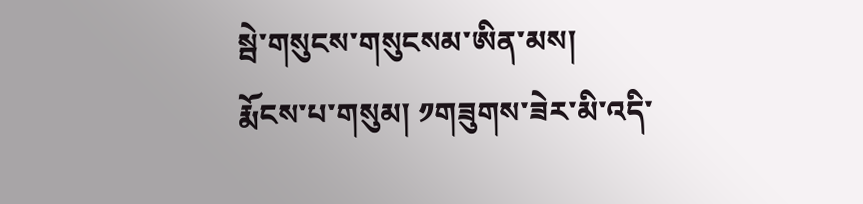སྦེ་གསུངས་གསུངསམ་ཨིན་མས།
རྨོངས་པ་གསུམ། ༡གཟུགས་ཟེར་མི་འདི་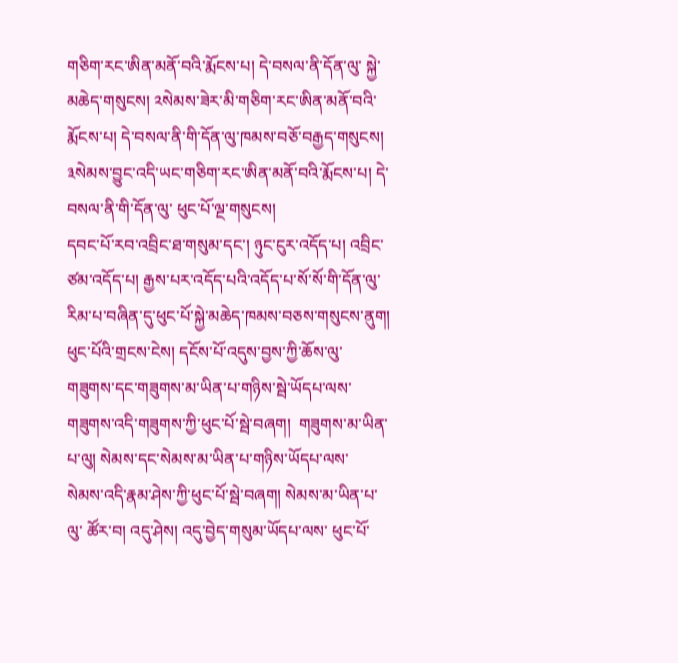གཅིག་རང་ཨིན་མནོ་བའི་རྨོངས་པ། དེ་བསལ་ནི་དོན་ལུ་ སྐྱེ་མཆེད་གསུངས། ༢སེམས་ཟེར་མི་གཅིག་རང་ཨིན་མནོ་བའི་རྨོངས་པ། དེ་བསལ་ནི་གི་དོན་ལུ་ཁམས་བཅོ་བརྒྱད་གསུངས། ༣སེམས་བྱུང་འདི་ཡང་གཅིག་རང་ཨིན་མནོ་བའི་རྨོངས་པ། དེ་བསལ་ནི་གི་དོན་ལུ་ ཕུང་པོ་ལྔ་གསུངས།
དབང་པོ་རབ་འབྲིང་ཐ་གསུམ་དང་། ཉུང་ངུར་འདོད་པ། འབྲིང་ཙམ་འདོད་པ། རྒྱས་པར་འདོད་པའི་འདོད་པ་སོ་སོ་གི་དོན་ལུ་ རིམ་པ་བཞིན་དུ་ཕུང་པོ་སྐྱེ་མཆེད་ཁམས་བཅས་གསུངས་ནུག།
ཕུང་པོའི་གྲངས་ངེས། དངོས་པོ་འདུས་བྱས་ཀྱི་ཆོས་ལུ་གཟུགས་དང་གཟུགས་མ་ཡིན་པ་གཉིས་སྦེ་ཡོདཔ་ལས་ གཟུགས་འདི་གཟུགས་ཀྱི་ཕུང་པོ་སྦེ་བཞག།  གཟུགས་མ་ཡིན་པ་ལུ། སེམས་དང་སེམས་མ་ཡིན་པ་གཉིས་ཡོདཔ་ལས་ སེམས་འདི་རྣམ་ཤེས་ཀྱི་ཕུང་པོ་སྦེ་བཞག། སེམས་མ་ཡིན་པ་ལུ་ ཚོར་བ། འདུ་ཤེས། འདུ་བྱེད་གསུམ་ཡོདཔ་ལས་ ཕུང་པོ་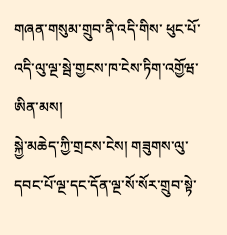གཞན་གསུམ་གྲུབ་ནི་འདི་གིས་ ཕུང་པོ་འདི་ལུ་ལྔ་སྦེ་གྱངས་ཁ་ངེས་ཏིག་འགྱོཝ་ཨིན་མས།
སྐྱེ་མཆེད་ཀྱི་གྲངས་ངེས། གཟུགས་ལུ་ དབང་པོ་ལྔ་དང་དོན་ལྔ་སོ་སོར་གྲུབ་སྟེ་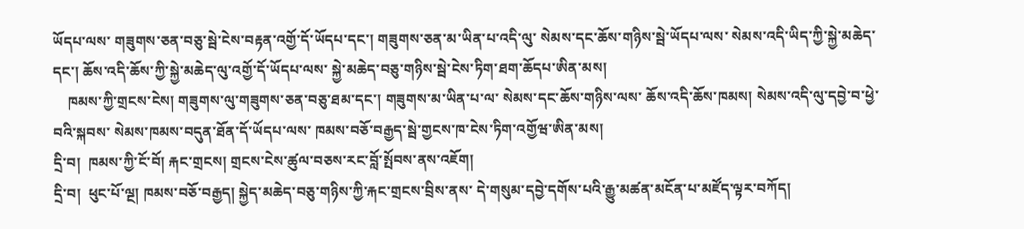ཡོདཔ་ལས་ གཟུགས་ཅན་བཅུ་སྦེ་ངེས་བརྟན་འགྱོ་དོ་ཡོདཔ་དང་། གཟུགས་ཅན་མ་ཡིན་པ་འདི་ལུ་ སེམས་དང་ཆོས་གཉིས་སྦེ་ཡོདཔ་ལས་ སེམས་འདི་ཡིད་ཀྱི་སྐྱེ་མཆེད་དང་། ཆོས་འདི་ཆོས་ཀྱི་སྐྱེ་མཆེད་ལུ་འགྱོ་དོ་ཡོདཔ་ལས་ སྐྱེ་མཆེད་བཅུ་གཉིས་སྦེ་ངེས་ཏིག་ཐག་ཆོདཔ་ཨིན་མས།
    ཁམས་ཀྱི་གྲངས་ངེས། གཟུགས་ལུ་གཟུགས་ཅན་བཅུ་ཐམ་དང་། གཟུགས་མ་ཡིན་པ་ལ་ སེམས་དང་ཆོས་གཉིས་ལས་ ཆོས་འདི་ཆོས་ཁམས། སེམས་འདི་ལུ་དབྱེ་བ་ཕྱེ་བའི་སྐབས་ སེམས་ཁམས་བདུན་ཐོན་དོ་ཡོདཔ་ལས་ ཁམས་བཅོ་བརྒྱད་སྦེ་གྱངས་ཁ་ངེས་ཏིག་འགྱོཝ་ཨིན་མས།
དྲི་བ།  ཁམས་ཀྱི་ངོ་བོ། རྐང་གྲངས། གྲངས་ངེས་ཚུལ་བཅས་རང་བློ་སྤོབས་ནས་འཇོག།
དྲི་བ།  ཕུང་པོ་ལྔ། ཁམས་བཅོ་བརྒྱད། སྐྱེད་མཆེད་བཅུ་གཉིས་ཀྱི་རྐང་གྲངས་བྲིས་ནས་ དེ་གསུམ་དབྱེ་དགོས་པའི་རྒྱུ་མཚན་མངོན་པ་མཛོད་ལྟར་བཀོད།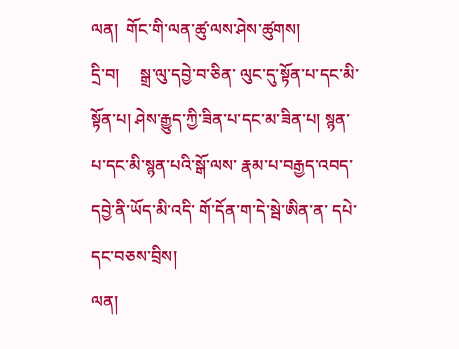ལན།  གོང་གི་ལན་ཚུ་ལས་ཤེས་ཚུགས།
དྲི་བ།     སྒྲ་ལུ་དབྱེ་བ་ཅིན་ ལུང་དུ་སྟོན་པ་དང་མི་སྟོན་པ། ཤེས་རྒྱུད་ཀྱི་ཟིན་པ་དང་མ་ཟིན་པ། སྙན་པ་དང་མི་སྙན་པའི་སྒོ་ལས་ རྣམ་པ་བརྒྱད་འབད་ དབྱེ་ནི་ཡོད་མི་འདི་ གོ་དོན་ག་དེ་སྦེ་ཨིན་ན་ དཔེ་དང་བཅས་བྲིས།
ལན།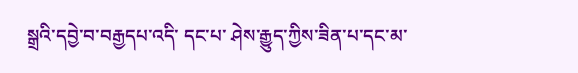སྒྲའི་དབྱེ་བ་བརྒྱདཔ་འདི་ དང་པ་ ཤེས་རྒྱུད་ཀྱིས་ཟིན་པ་དང་མ་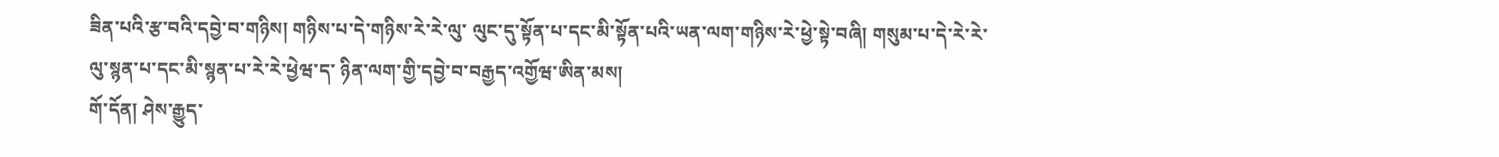ཟིན་པའི་རྩ་བའི་དབྱེ་བ་གཉིས། གཉིས་པ་དེ་གཉིས་རེ་རེ་ལུ་ ལུང་དུ་སྟོན་པ་དང་མི་སྟོན་པའི་ཡན་ལག་གཉིས་རེ་ཕྱེ་སྟེ་བཞི། གསུམ་པ་དེ་རེ་རེ་ལུ་སྙན་པ་དང་མི་སྙན་པ་རེ་རེ་ཕྱེཝ་ད་ ཉིན་ལག་གྱི་དབྱེ་བ་བརྒྱད་འགྱོཝ་ཨིན་མས།
གོ་དོན། ཤེས་རྒྱུད་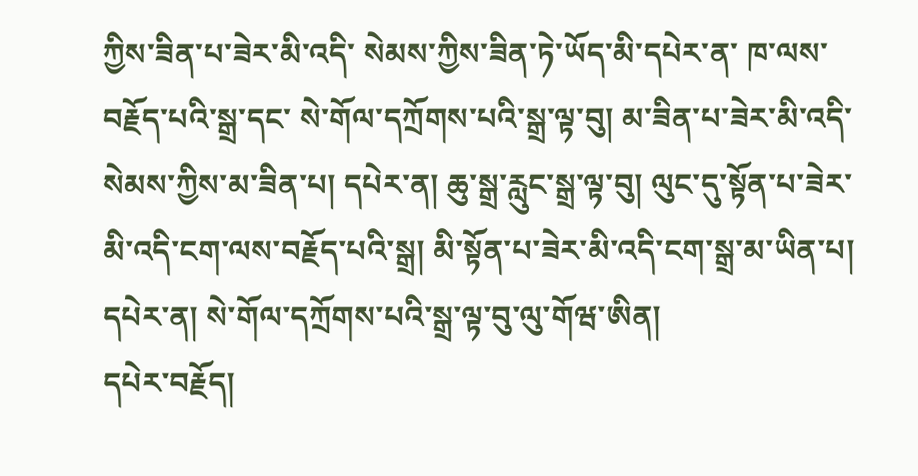ཀྱིས་ཟིན་པ་ཟེར་མི་འདི་ སེམས་ཀྱིས་ཟིན་ཏེ་ཡོད་མི་དཔེར་ན་ ཁ་ལས་བརྗོད་པའི་སྒྲ་དང་ སེ་གོལ་དཀྲོགས་པའི་སྒྲ་ལྟ་བུ། མ་ཟིན་པ་ཟེར་མི་འདི་སེམས་ཀྱིས་མ་ཟིན་པ། དཔེར་ན། ཆུ་སྒྲ་རླུང་སྒྲ་ལྟ་བུ། ལུང་དུ་སྟོན་པ་ཟེར་མི་འདི་ངག་ལས་བརྗོད་པའི་སྒྲ། མི་སྟོན་པ་ཟེར་མི་འདི་ངག་སྒྲ་མ་ཡིན་པ། དཔེར་ན། སེ་གོལ་དཀྲོགས་པའི་སྒྲ་ལྟ་བུ་ལུ་གོཝ་ཨིན།
དཔེར་བརྗོད།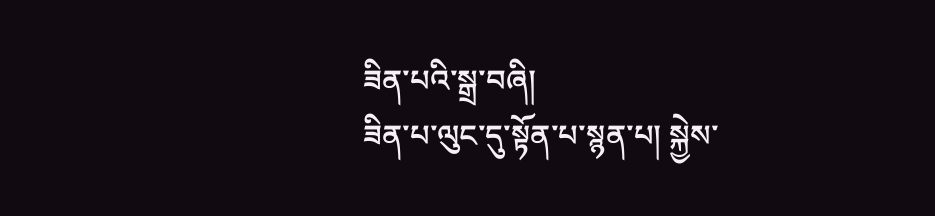ཟིན་པའི་སྒྲ་བཞི།
ཟིན་པ་ལུང་དུ་སྟོན་པ་སྙན་པ། སྐྱེས་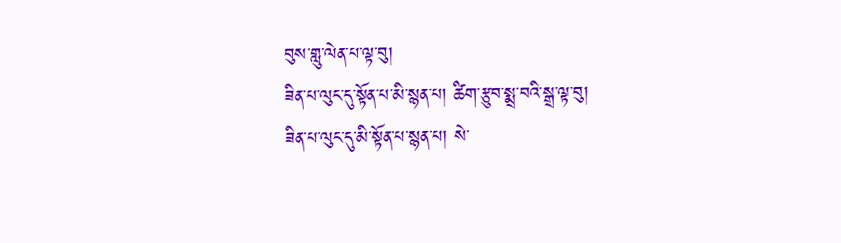བུས་གླུ་ལེན་པ་ལྟ་བུ།
ཟིན་པ་ལུང་དུ་སྟོན་པ་མི་སྙན་པ། ཚིག་རྩུབ་སྨྲ་བའི་སྒྲ་ལྟ་བུ།
ཟིན་པ་ལུང་དུ་མི་སྟོན་པ་སྙན་པ། སེ་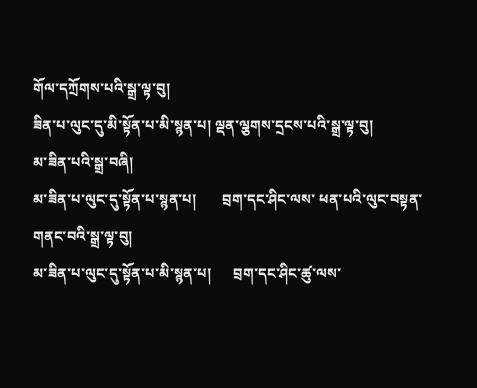གོལ་དཀྲོགས་པའི་སྒྲ་ལྟ་བུ།
ཟིན་པ་ལུང་དུ་མི་སྟོན་པ་མི་སྙན་པ། ལྡན་ལྕགས་དྲངས་པའི་སྒྲ་ལྟ་བུ།
མ་ཟིན་པའི་སྒྲ་བཞི།
མ་ཟིན་པ་ལུང་དུ་སྟོན་པ་སྙན་པ།       བྲག་དང་ཤིང་ལས་ ཕན་པའི་ལུང་བསྟན་གནང་བའི་སྒྲ་ལྟ་བུ།
མ་ཟིན་པ་ལུང་དུ་སྟོན་པ་མི་སྙན་པ།      བྲག་དང་ཤིང་ཚུ་ལས་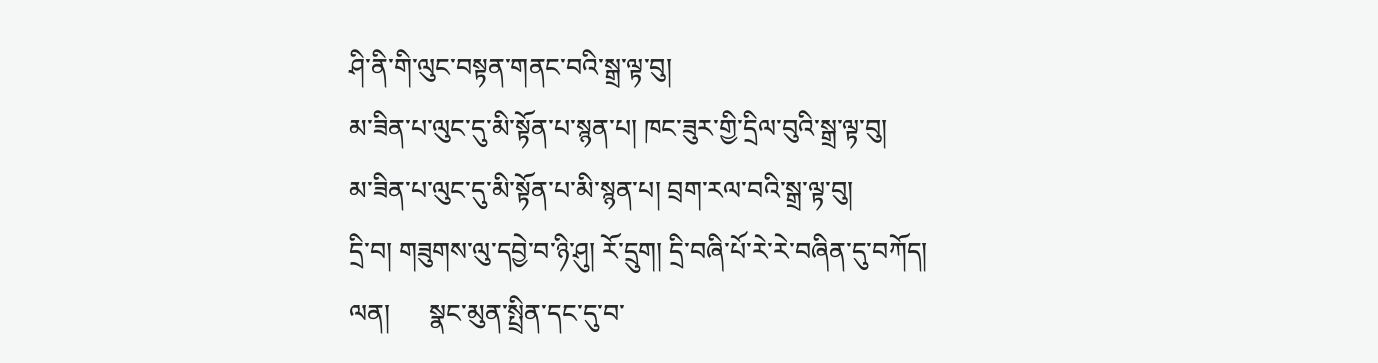ཤི་ནི་གི་ལུང་བསྟན་གནང་བའི་སྒྲ་ལྟ་བུ།
མ་ཟིན་པ་ལུང་དུ་མི་སྟོན་པ་སྙན་པ། ཁང་ཟུར་གྱི་དྲིལ་བུའི་སྒྲ་ལྟ་བུ།
མ་ཟིན་པ་ལུང་དུ་མི་སྟོན་པ་མི་སྙན་པ། བྲག་རལ་བའི་སྒྲ་ལྟ་བུ།
དྲི་བ། གཟུགས་ལུ་དབྱེ་བ་ཉི་ཤུ། རོ་དྲུག། དྲི་བཞི་པོ་རེ་རེ་བཞིན་དུ་བཀོད།
ལན།      སྣང་མུན་སྤྲིན་དང་དུ་བ་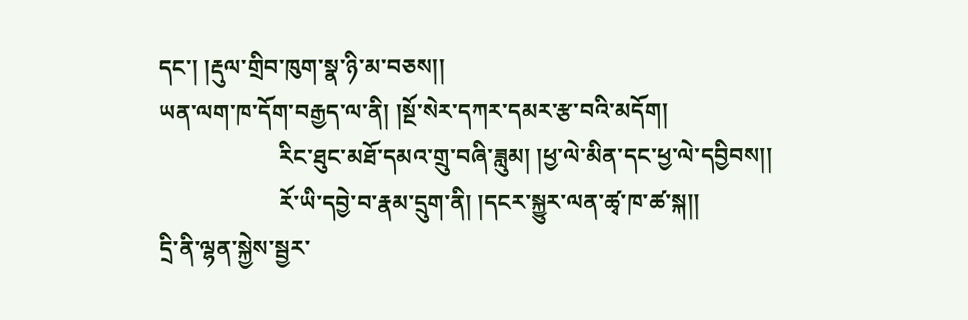དང་། །རྡུལ་གྲིབ་ཁུག་སྣ་ཉི་མ་བཅས།།
ཡན་ལག་ཁ་དོག་བརྒྱད་ལ་ནི། །སྔོ་སེར་དཀར་དམར་རྩ་བའི་མདོག།
                     རིང་ཐུང་མཐོ་དམའ་གྲུ་བཞི་ཟླུམ། །ཕྱ་ལེ་མིན་དང་ཕྱ་ལེ་དབྱིབས།།
                     རོ་ཡི་དབྱེ་བ་རྣམ་དྲུག་ནི། །དངར་སྐྱུར་ལན་ཚྭ་ཁ་ཚ་སྐ།།
དྲི་ནི་ལྷན་སྐྱེས་སྦྱར་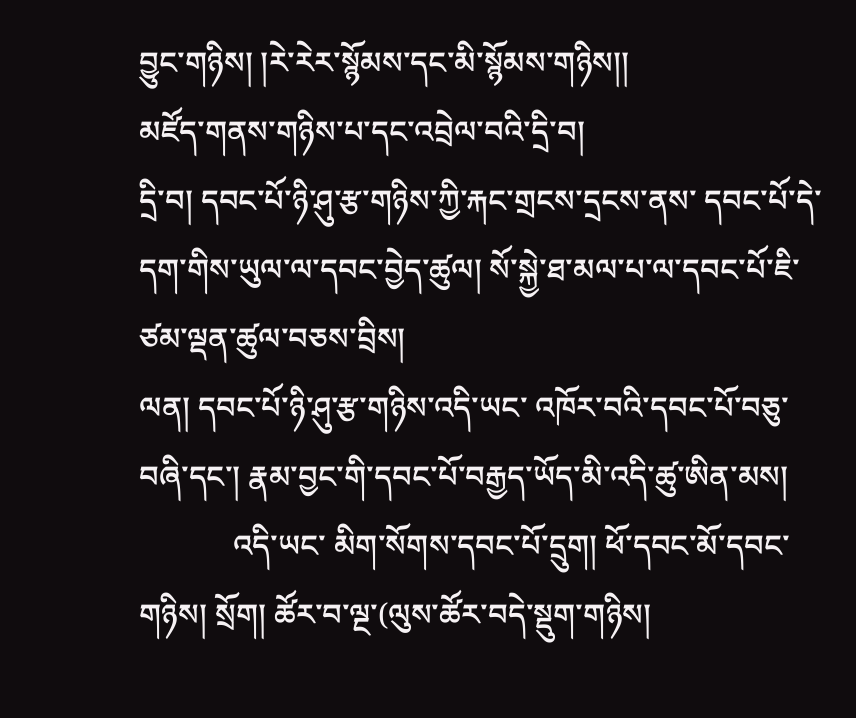བྱུང་གཉིས། །རེ་རེར་སྙོམས་དང་མི་སྙོམས་གཉིས།།
མཛོད་གནས་གཉིས་པ་དང་འབྲེལ་བའི་དྲི་བ།
དྲི་བ། དབང་པོ་ཉི་ཤུ་རྩ་གཉིས་ཀྱི་རྐང་གྲངས་དྲངས་ནས་ དབང་པོ་དེ་དག་གིས་ཡུལ་ལ་དབང་བྱེད་ཚུལ། སོ་སྐྱེ་ཐ་མལ་པ་ལ་དབང་པོ་ཇི་ཙམ་ལྡན་ཚུལ་བཅས་བྲིས།
ལན། དབང་པོ་ཉི་ཤུ་རྩ་གཉིས་འདི་ཡང་ འཁོར་བའི་དབང་པོ་བཅུ་བཞི་དང་། རྣམ་བྱང་གི་དབང་པོ་བརྒྱད་ཡོད་མི་འདི་ཚུ་ཨིན་མས།
            འདི་ཡང་ མིག་སོགས་དབང་པོ་དྲུག། ཕོ་དབང་མོ་དབང་གཉིས། སྲོག། ཚོར་བ་ལྔ་(ལུས་ཚོར་བདེ་སྡུག་གཉིས།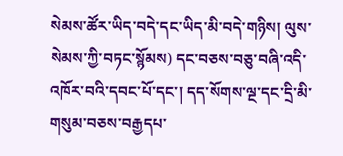སེམས་ཚོར་ཡིད་བདེ་དང་ཡིད་མི་བདེ་གཉིས། ལུས་སེམས་ཀྱི་བཏང་སྙོམས) དང་བཅས་བཅུ་བཞི་འདི་འཁོར་བའི་དབང་པོ་དང་། དད་སོགས་ལྔ་དང་དྲི་མི་གསུམ་བཅས་བརྒྱདཔ་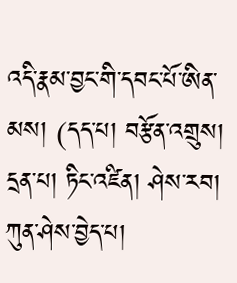འདི་རྣམ་བྱང་གི་དབང་པོ་ཨིན་མས། (དད་པ། བརྩོན་འགྲུས། དྲན་པ། ཏིང་འཛིན། ཤེས་རབ། ཀུན་ཤེས་བྱེད་པ།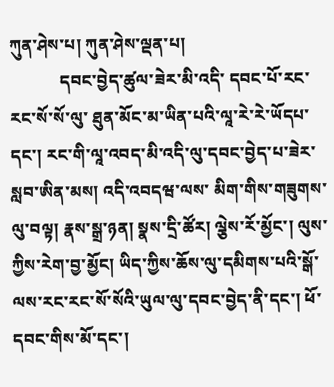ཀུན་ཤེས་པ། ཀུན་ཤེས་ལྡན་པ།
            དབང་བྱེད་ཚུལ་ཟེར་མི་འདི་ དབང་པོ་རང་རང་སོ་སོ་ལུ་ ཐུན་མོང་མ་ཡིན་པའི་ལཱ་རེ་རེ་ཡོདཔ་དང་། རང་གི་ལཱ་འབད་མི་འདི་ལུ་དབང་བྱེད་པ་ཟེར་སླབ་ཨིན་མས། འདི་འབདཝ་ལས་ མིག་གིས་གཟུགས་ལུ་བལྟ། རྣས་སྒྲ་ཉན། སྣས་དྲི་ཚོར། ལྕེས་རོ་མྱོང་། ལུས་ཀྱིས་རེག་བྱ་མྱོང། ཡིད་ཀྱིས་ཆོས་ལུ་དམིགས་པའི་སྒོ་ལས་རང་རང་སོ་སོའི་ཡུལ་ལུ་དབང་བྱེད་ནི་དང་། ཕོ་དབང་གིས་མོ་དང་།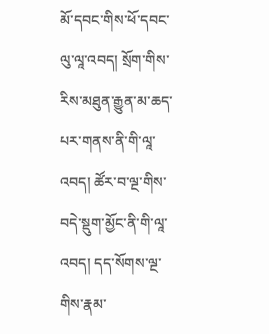མོ་དབང་གིས་ཕོ་དབང་ལུ་ལཱ་འབད། སྲོག་གིས་རིས་མཐུན་རྒྱུན་མ་ཆད་པར་གནས་ནི་གི་ལཱ་འབད། ཚོར་བ་ལྔ་གིས་བདེ་སྡུག་མྱོང་ནི་གི་ལཱ་འབད། དད་སོགས་ལྔ་གིས་རྣམ་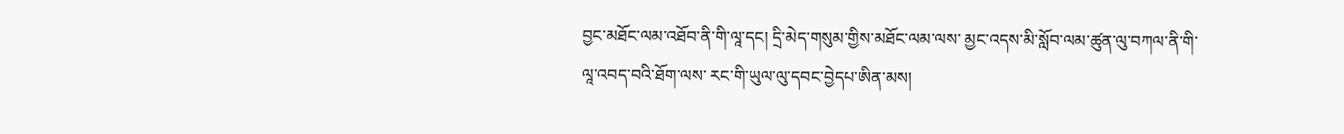བྱང་མཐོང་ལམ་འཐོབ་ནི་གི་ལཱ་དང། དྲི་མེད་གསུམ་གྱིས་མཐོང་ལམ་ལས་ མྱང་འདས་མི་སློབ་ལམ་ཚུན་ལུ་བཀལ་ནི་གི་ལཱ་འབད་བའི་ཐོག་ལས་ རང་གི་ཡུལ་ལུ་དབང་བྱེདཔ་ཨིན་མས།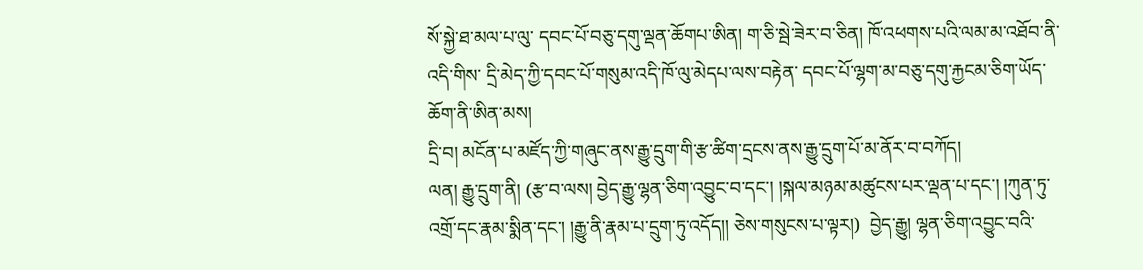སོ་སྐྱེ་ཐ་མལ་པ་ལུ་ དབང་པོ་བཅུ་དགུ་ལྡན་ཆོགཔ་ཨིན། ག་ཅི་སྦེ་ཟེར་བ་ཅིན། ཁོ་འཕགས་པའི་ལམ་མ་འཐོབ་ནི་འདི་གིས་ དྲི་མེད་ཀྱི་དབང་པོ་གསུམ་འདི་ཁོ་ལུ་མེདཔ་ལས་བརྟེན་ དབང་པོ་ལྷག་མ་བཅུ་དགུ་རྐྱངམ་ཅིག་ཡོད་ཆོག་ནི་ཨིན་མས།
དྲི་བ། མངོན་པ་མཛོད་ཀྱི་གཞུང་ནས་རྒྱུ་དྲུག་གི་རྩ་ཚིག་དྲངས་ནས་རྒྱུ་དྲུག་པོ་མ་ནོར་བ་བཀོད།
ལན། རྒྱུ་དྲུག་ནི། (རྩ་བ་ལས། བྱེད་རྒྱུ་ལྷན་ཅིག་འབྱུང་བ་དང་། །སྐལ་མཉམ་མཚུངས་པར་ལྡན་པ་དང་། །ཀུན་ཏུ་འགྲོ་དང་རྣམ་སྨིན་དང་། །རྒྱུ་ནི་རྣམ་པ་དྲུག་ཏུ་འདོད།། ཅེས་གསུངས་པ་ལྟར།)  བྱེད་རྒྱུ། ལྷན་ཅིག་འབྱུང་བའི་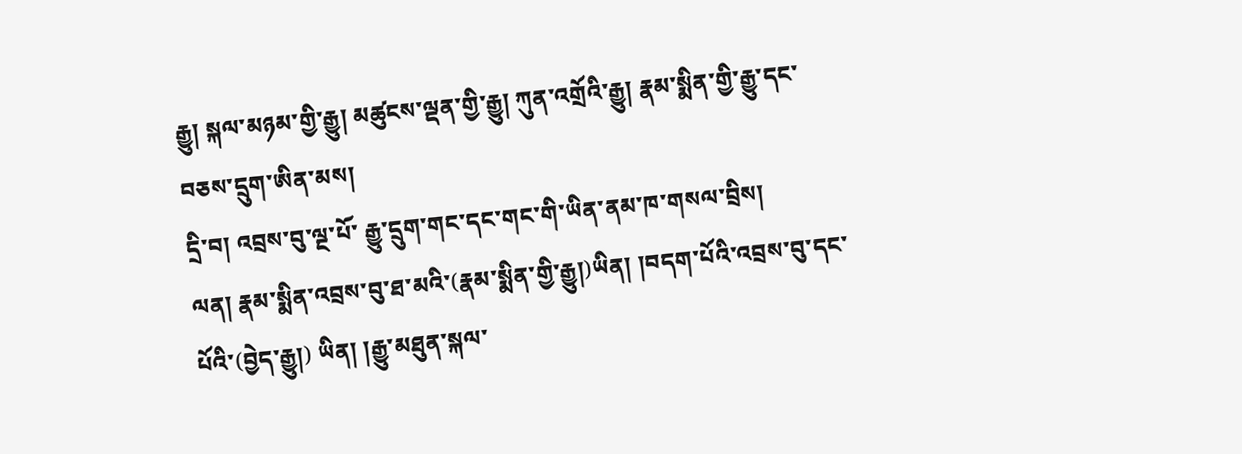རྒྱུ། སྐལ་མཉམ་གྱི་རྒྱུ། མཚུངས་ལྡན་གྱི་རྒྱུ། ཀུན་འགྲོའི་རྒྱུ། རྣམ་སྨིན་གྱི་རྒྱུ་དང་བཅས་དྲུག་ཨིན་མས།
དྲི་བ། འབྲས་བུ་ལྔ་པོ་ རྒྱུ་དྲུག་གང་དང་གང་གི་ཡིན་ནམ་ཁ་གསལ་བྲིས།
ལན། རྣམ་སྨིན་འབྲས་བུ་ཐ་མའི་(རྣམ་སྨིན་གྱི་རྒྱུ།)ཡིན། །བདག་པོའི་འབྲས་བུ་དང་པོའི་(བྱེད་རྒྱུ།) ཡིན། །རྒྱུ་མཐུན་སྐལ་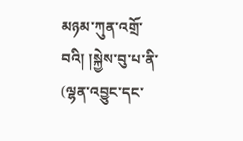མཉམ་ཀུན་འགྲོ་བའི། །སྐྱེས་བུ་པ་ནི་ (ལྷན་འབྱུང་དང་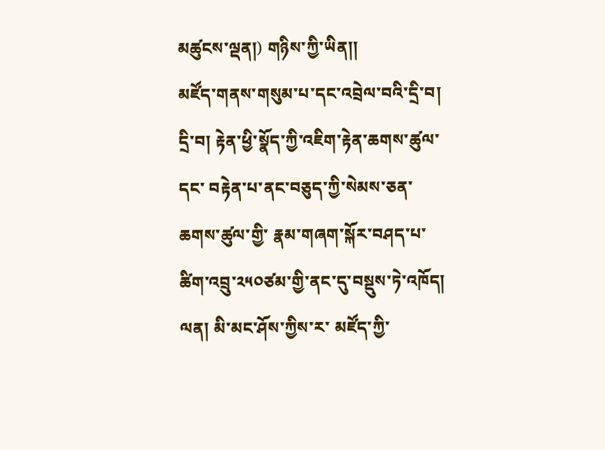མཚུངས་ལྡན།) གཉིས་ཀྱི་ཡིན།།
མཛོད་གནས་གསུམ་པ་དང་འབྲེལ་བའི་དྲི་བ།
དྲི་བ། རྟེན་ཕྱི་སྣོད་ཀྱི་འཇིག་རྟེན་ཆགས་ཚུལ་དང་ བརྟེན་པ་ནང་བཅུད་ཀྱི་སེམས་ཅན་ཆགས་ཚུལ་གྱི་ རྣམ་གཞག་སྐོར་བཤད་པ་ཚིག་འབྲུ་༢༥༠ཙམ་གྱི་ནང་དུ་བསྡུས་ཏེ་འཁོད།
ལན། མི་མང་ཤོས་ཀྱིས་ར་ མཛོད་ཀྱི་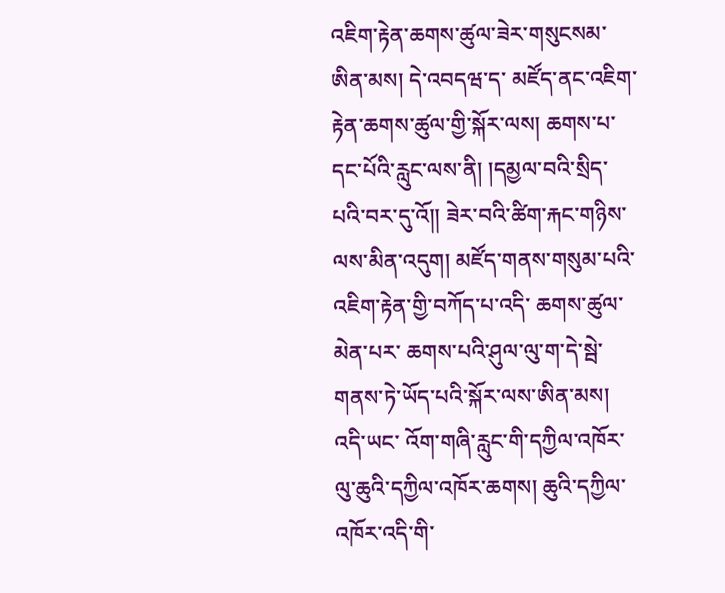འཇིག་རྟེན་ཆགས་ཚུལ་ཟེར་གསུངསམ་ཨིན་མས། དེ་འབདཝ་ད་ མཛོད་ནང་འཇིག་རྟེན་ཆགས་ཚུལ་གྱི་སྐོར་ལས། ཆགས་པ་དང་པོའི་རླུང་ལས་ནི། །དམྱལ་བའི་སྲིད་པའི་བར་དུ་འོ།། ཟེར་བའི་ཚིག་རྐང་གཉིས་ལས་མིན་འདུག། མཛོད་གནས་གསུམ་པའི་འཇིག་རྟེན་གྱི་བཀོད་པ་འདི་ ཆགས་ཚུལ་མེན་པར་ ཆགས་པའི་ཤུལ་ལུ་ག་དེ་སྦེ་གནས་ཏེ་ཡོད་པའི་སྐོར་ལས་ཨིན་མས།
འདི་ཡང་ འོག་གཞི་རླུང་གི་དཀྱིལ་འཁོར་ལུ་ཆུའི་དཀྱིལ་འཁོར་ཆགས། ཆུའི་དཀྱིལ་འཁོར་འདི་གི་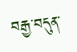བརྒྱ་བདུན་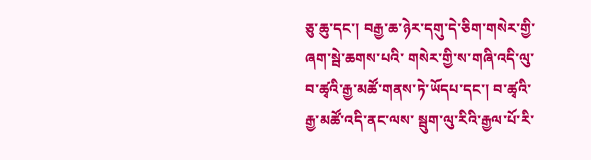ཅུ་ཆུ་དང་། བརྒྱ་ཆ་ཉེར་དགུ་དེ་ཅིག་གསེར་གྱི་ཞག་སྦེ་ཆགས་པའི་ གསེར་གྱི་ས་གཞི་འདི་ལུ་བ་ཚྭའི་རྒྱ་མཚོ་གནས་ཏེ་ཡོདཔ་དང་། བ་ཚྭའི་རྒྱ་མཚོ་འདི་ནང་ལས་ སྦུག་ལུ་རིའི་རྒྱལ་པོ་རི་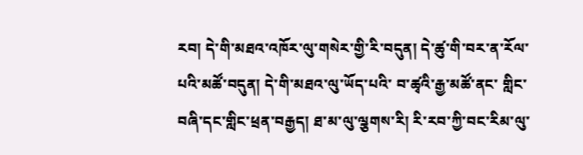རབ། དེ་གི་མཐའ་འཁོར་ལུ་གསེར་གྱི་རི་བདུན། དེ་ཚུ་གི་བར་ན་རོལ་པའི་མཚོ་བདུན། དེ་གི་མཐའ་ལུ་ཡོད་པའི་ བ་ཚྭའི་རྒྱ་མཚོ་ནང་ གླིང་བཞི་དང་གླིང་ཕྲན་བརྒྱད། ཐ་མ་ལུ་ལྕགས་རི། རི་རབ་ཀྱི་བང་རིམ་ལུ་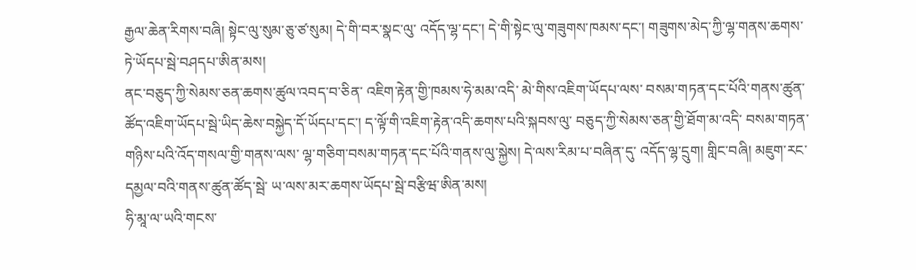རྒྱལ་ཆེན་རིགས་བཞི། སྟེང་ལུ་སུམ་ཅུ་ཙ་སུམ། དེ་གི་བར་སྣང་ལུ་ འདོད་ལྷ་དང་། དེ་གི་སྟེང་ལུ་གཟུགས་ཁམས་དང་། གཟུགས་མེད་ཀྱི་ལྷ་གནས་ཆགས་ཏེ་ཡོདཔ་སྦེ་བཤདཔ་ཨིན་མས།
ནང་བཅུད་ཀྱི་སེམས་ཅན་ཆགས་ཚུལ་འབད་བ་ཅིན་ འཇིག་རྟེན་གྱི་ཁམས་ཧེ་མམ་འདི་ མེ་གིས་འཇིག་ཡོདཔ་ལས་ བསམ་གཏན་དང་པོའི་གནས་ཚུན་ཚོད་འཇིག་ཡོདཔ་སྦེ་ཡིད་ཆེས་བསྐྱེད་དོ་ཡོདཔ་དང་། ད་ལྟོ་གི་འཇིག་རྟེན་འདི་ཆགས་པའི་སྐབས་ལུ་ བཅུད་ཀྱི་སེམས་ཅན་གྱི་ཐོག་མ་འདི་ བསམ་གཏན་གཉིས་པའི་འོད་གསལ་གྱི་གནས་ལས་ ལྷ་གཅིག་བསམ་གཏན་དང་པོའི་གནས་ལུ་སྐྱེས། དེ་ལས་རིམ་པ་བཞིན་དུ་ འདོད་ལྷ་དྲུག། གླིང་བཞི། མཇུག་རང་དམྱལ་བའི་གནས་ཚུན་ཚོད་སྦེ་ ཡ་ལས་མར་ཆགས་ཡོདཔ་སྦེ་བརྩིཝ་ཨིན་མས།
ཧི་མཱ་ལ་ཡའི་གངས་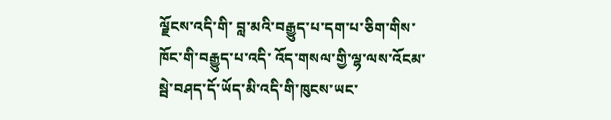ལྗོངས་འདི་གི་ བླ་མའི་བརྒྱུད་པ་དག་པ་ཅིག་གིས་ ཁོང་གི་བརྒྱུད་པ་འདི་ འོད་གསལ་གྱི་ལྷ་ལས་འོངམ་སྦེ་བཤད་དོ་ཡོད་མི་འདི་གི་ཁུངས་ཡང་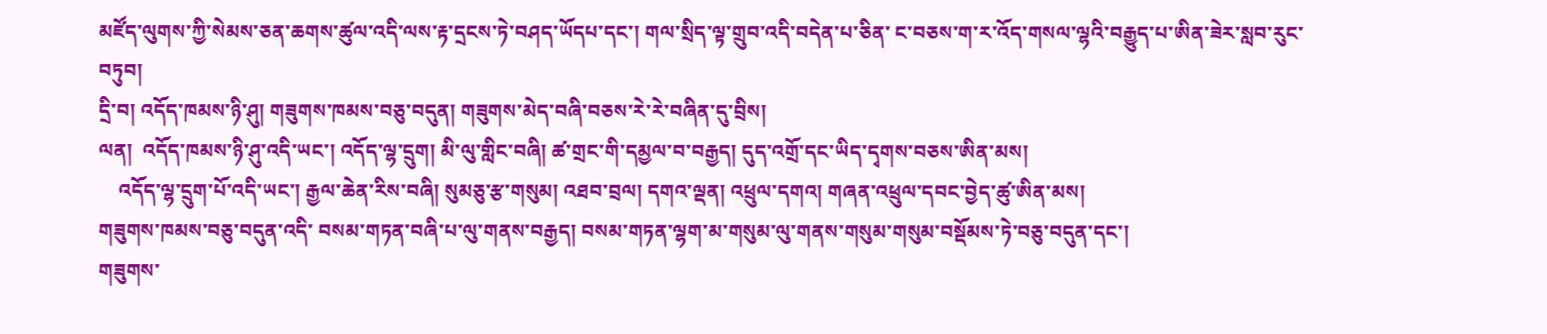མཛོད་ལུགས་ཀྱི་སེམས་ཅན་ཆགས་ཚུལ་འདི་ལས་རྟ་དྲངས་ཏེ་བཤད་ཡོདཔ་དང་། གལ་སྲིད་ལྟ་གྲུབ་འདི་བདེན་པ་ཅིན་ ང་བཅས་ག་ར་འོད་གསལ་ལྷའི་བརྒྱུད་པ་ཨིན་ཟེར་སླབ་རུང་བཏུབ།
དྲི་བ། འདོད་ཁམས་ཉི་ཤུ། གཟུགས་ཁམས་བཅུ་བདུན། གཟུགས་མེད་བཞི་བཅས་རེ་རེ་བཞིན་དུ་བྲིས།
ལན།  འདོད་ཁམས་ཉི་ཤུ་འདི་ཡང་། འདོད་ལྷ་དྲུག། མི་ལུ་གླིང་བཞི། ཚ་གྲང་གི་དམྱལ་བ་བརྒྱད། དུད་འགྲོ་དང་ཡིད་དྭགས་བཅས་ཨིན་མས།
    འདོད་ལྷ་དྲུག་པོ་འདི་ཡང་། རྒྱལ་ཆེན་རིས་བཞི། སུམཅུ་རྩ་གསུམ། འཐབ་བྲལ། དགའ་ལྡན། འཕྲུལ་དགའ། གཞན་འཕྲུལ་དབང་བྱེད་ཚུ་ཨིན་མས།
གཟུགས་ཁམས་བཅུ་བདུན་འདི་ བསམ་གཏན་བཞི་པ་ལུ་གནས་བརྒྱད། བསམ་གཏན་ལྷག་མ་གསུམ་ལུ་གནས་གསུམ་གསུམ་བསྡོམས་ཏེ་བཅུ་བདུན་དང་།
གཟུགས་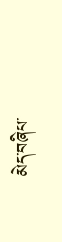མེད་བཞིཔ་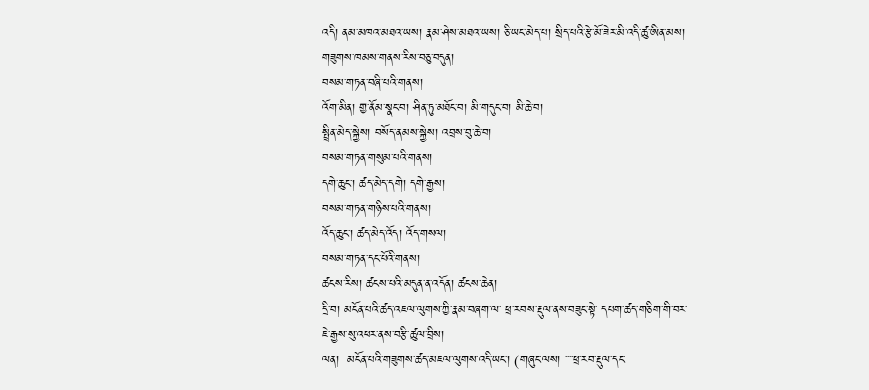འདི། ནམ་མཁའ་མཐའ་ཡས། རྣམ་ཤེས་མཐའ་ཡས། ཅི་ཡང་མེད་པ། སྲིད་པའི་རྩེ་མོ་ཟེར་མི་འདི་ཚུ་ཨིན་མས།
གཟུགས་ཁམས་གནས་རིས་བཅུ་བདུན།
བསམ་གཏན་བཞི་པའི་གནས།
འོག་མིན། གྱ་ནོམ་སྣང་བ། ཤིན་ཏུ་མཐོང་བ། མི་གདུང་བ། མི་ཆེ་བ།
སྤྲིན་མེད་སྐྱེས། བསོད་ནམས་སྐྱེས། འབྲས་བུ་ཆེ་བ།
བསམ་གཏན་གསུམ་པའི་གནས།
དགེ་ཆུང་། ཚད་མེད་དགེ། དགེ་རྒྱས།
བསམ་གཏན་གཉིས་པའི་གནས།
འོད་ཆུང་། ཚད་མེད་འོད། འོད་གསལ།
བསམ་གཏན་དང་པོའི་གནས།
ཚངས་རིས། ཚངས་པའི་མདུན་ན་འདོན། ཚངས་ཆེན།
དྲི་བ། མངོན་པའི་ཚད་འཇལ་ལུགས་ཀྱི་རྣམ་བཞག་ལ་ ཕྲ་རབས་རྡུལ་ནས་བཟུང་སྟེ་ དཔག་ཚད་གཅིག་གི་བར་ཇེ་རྒྱས་སུ་འཕར་ནས་བརྩི་ཚུལ་བྲིས།
ལན།  མངོན་པའི་གཟུགས་ཚད་མཇལ་ལུགས་འདི་ཡང་། (གཞུང་ལས། ་་་་ཕྲ་རབ་རྡུལ་དང་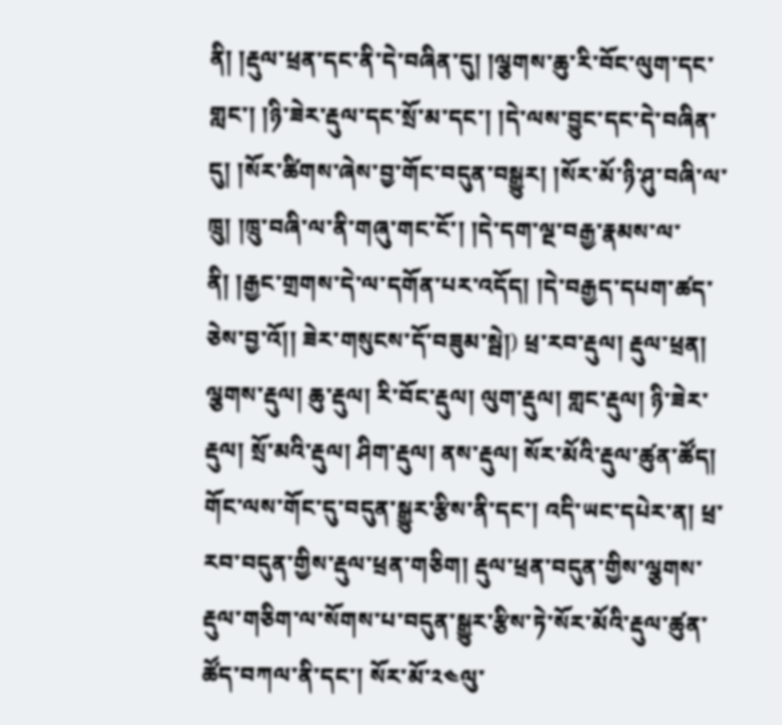ནི། །རྡུལ་ཕྲན་དང་ནི་དེ་བཞིན་དུ། །ལྕགས་ཆུ་རི་བོང་ལུག་དང་གླང་། །ཉི་ཟེར་རྡུལ་དང་སྲོ་མ་དང་། །དེ་ལས་བྱུང་དང་དེ་བཞིན་དུ། །སོར་ཚིགས་ཞེས་བྱ་གོང་བདུན་བསྒྱུར། །སོར་མོ་ཉི་ཤུ་བཞི་ལ་ཁྲུ། །ཁྲུ་བཞི་ལ་ནི་གཞུ་གང་ངོ་། །དེ་དག་ལྔ་བརྒྱ་རྣམས་ལ་ནི། །རྒྱང་གྲགས་དེ་ལ་དགོན་པར་འདོད། །དེ་བརྒྱད་དཔག་ཚད་ཅེས་བྱ་འོ།། ཟེར་གསུངས་དོ་བཟུམ་སྦེ།) ཕྲ་རབ་རྡུལ། རྡུལ་ཕྲན། ལྕགས་རྡུལ། ཆུ་རྡུལ། རི་བོང་རྡུལ། ལུག་རྡུལ། གླང་རྡུལ། ཉི་ཟེར་རྡུལ། སྲོ་མའི་རྡུལ། ཤིག་རྡུལ། ནས་རྡུལ། སོར་མོའི་རྡུལ་ཚུན་ཚོད། གོང་ལས་གོང་དུ་བདུན་སྒྱུར་རྩིས་ནི་དང་། འདི་ཡང་དཔེར་ན། ཕྲ་རབ་བདུན་གྱིས་རྡུལ་ཕྲན་གཅིག། རྡུལ་ཕྲན་བདུན་གྱིས་ལྕགས་རྡུལ་གཅིག་ལ་སོགས་པ་བདུན་སྒྱུར་རྩིས་ཏེ་སོར་མོའི་རྡུལ་ཚུན་ཚོད་བཀལ་ནི་དང་། སོར་མོ་༢༤ལུ་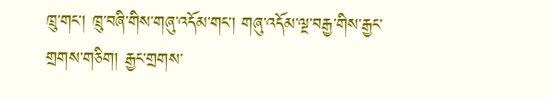ཁྲུ་གང་། ཁྲུ་བཞི་གིས་གཞུ་འདོམ་གང་། གཞུ་འདོམ་ལྔ་བརྒྱ་གིས་རྒྱང་གྲགས་གཅིག། རྒྱང་གྲགས་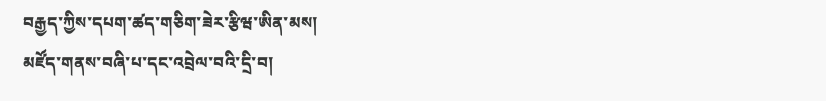བརྒྱད་ཀྱིས་དཔག་ཚད་གཅིག་ཟེར་རྩིཝ་ཨིན་མས།
མཛོད་གནས་བཞི་པ་དང་འབྲེལ་བའི་དྲི་བ།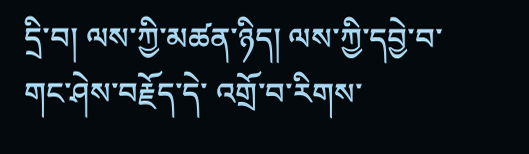དྲི་བ། ལས་ཀྱི་མཚན་ཉིད། ལས་ཀྱི་དབྱེ་བ་གང་ཤེས་བརྗོད་དེ་ འགྲོ་བ་རིགས་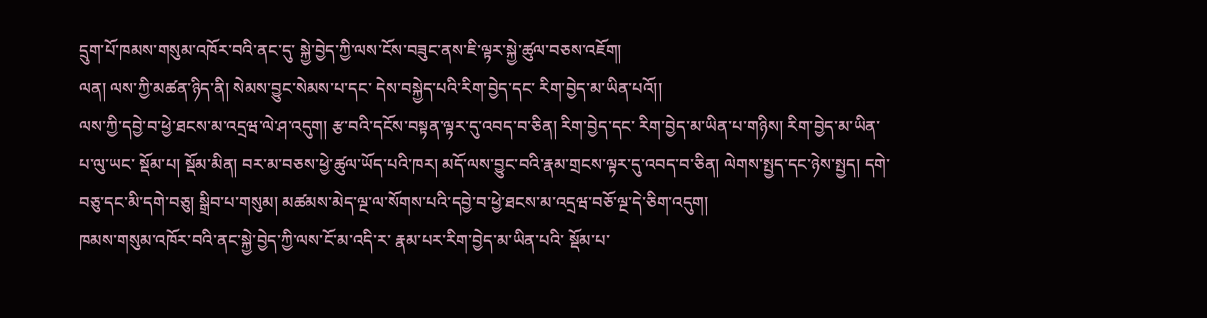དྲུག་པོ་ཁམས་གསུམ་འཁོར་བའི་ནང་དུ་ སྐྱེ་བྱེད་ཀྱི་ལས་ངོས་བཟུང་ནས་ཇི་ལྟར་སྐྱེ་ཚུལ་བཅས་འཇོག།
ལན། ལས་ཀྱི་མཚན་ཉིད་ནི། སེམས་བྱུང་སེམས་པ་དང་ དེས་བསྐྱེད་པའི་རིག་བྱེད་དང་ རིག་བྱེད་མ་ཡིན་པའོ།།
ལས་ཀྱི་དབྱེ་བ་ཕྱེ་ཐངས་མ་འདྲཝ་ལེ་ཤ་འདུག། རྩ་བའི་དངོས་བསྟན་ལྟར་དུ་འབད་བ་ཅིན། རིག་བྱེད་དང་ རིག་བྱེད་མ་ཡིན་པ་གཉིས། རིག་བྱེད་མ་ཡིན་པ་ལུ་ཡང་ སྡོམ་པ། སྡོམ་མིན། བར་མ་བཅས་ཕྱེ་ཚུལ་ཡོད་པའི་ཁར། མདོ་ལས་བྱུང་བའི་རྣམ་གྲངས་ལྟར་དུ་འབད་བ་ཅིན། ལེགས་སྤྱད་དང་ཉེས་སྤྱད། དགེ་བཅུ་དང་མི་དགེ་བཅུ། སྒྲིབ་པ་གསུམ། མཚམས་མེད་ལྔ་ལ་སོགས་པའི་དབྱེ་བ་ཕྱེ་ཐངས་མ་འདྲཝ་བཅོ་ལྔ་དེ་ཅིག་འདུག།
ཁམས་གསུམ་འཁོར་བའི་ནང་སྐྱེ་བྱེད་ཀྱི་ལས་ངོ་མ་འདི་ར་ རྣམ་པར་རིག་བྱེད་མ་ཡིན་པའི་ སྡོམ་པ་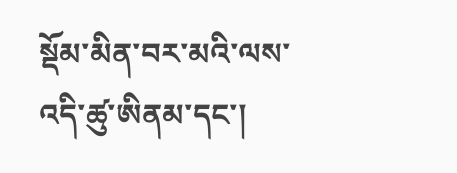སྡོམ་མིན་བར་མའི་ལས་འདི་ཚུ་ཨིནམ་དང་།